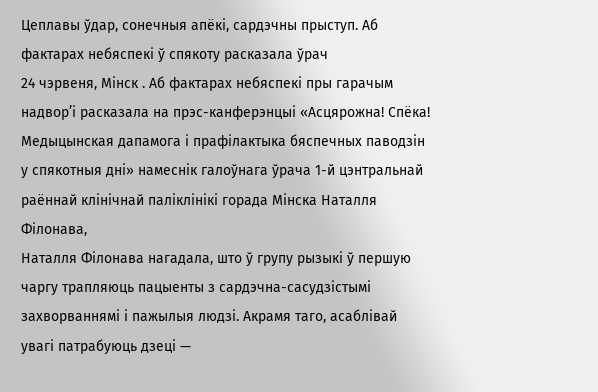Цеплавы ўдар, сонечныя апёкі, сардэчны прыступ. Аб фактарах небяспекі ў спякоту расказала ўрач
24 чэрвеня, Мінск . Аб фактарах небяспекі пры гарачым надвор’і расказала на прэс-канферэнцыі «Асцярожна! Спёка! Медыцынская дапамога і прафілактыка бяспечных паводзін у спякотныя дні» намеснік галоўнага ўрача 1-й цэнтральнай раённай клінічнай паліклінікі горада Мінска Наталля Філонава,
Наталля Філонава нагадала, што ў групу рызыкі ў першую чаргу трапляюць пацыенты з сардэчна-сасудзістымі захворваннямі і пажылыя людзі. Акрамя таго, асаблівай увагі патрабуюць дзеці —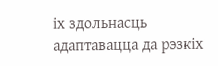іх здольнасць адаптавацца да рэзкіх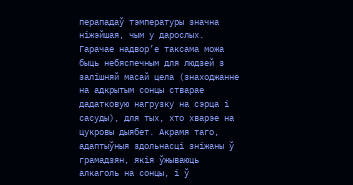перападаў тэмпературы значна ніжэйшая, чым у дарослых.
Гарачае надвор’е таксама можа быць небяспечным для людзей з залішняй масай цела (знаходжанне на адкрытым сонцы стварае дадатковую нагрузку на сэрца і сасуды), для тых, хто хварэе на цукровы дыябет. Акрамя таго, адаптыўныя здольнасці зніжаны ў грамадзян, якія ўжываюць алкаголь на сонцы, і ў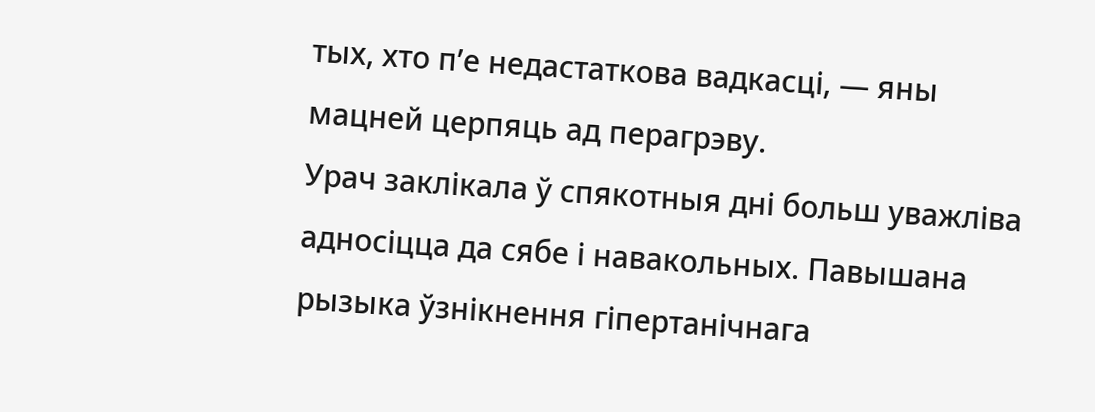тых, хто п’е недастаткова вадкасці, — яны мацней церпяць ад перагрэву.
Урач заклікала ў спякотныя дні больш уважліва адносіцца да сябе і навакольных. Павышана рызыка ўзнікнення гіпертанічнага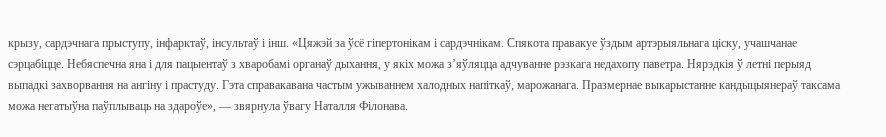крызу, сардэчнага прыступу, інфарктаў, інсультаў і інш. «Цяжэй за ўсё гіпертонікам і сардэчнікам. Спякота правакуе ўздым артэрыяльнага ціску, учашчанае сэрцабіцце. Небяспечна яна і для пацыентаў з хваробамі органаў дыхання, у якіх можа з’яўляцца адчуванне рэзкага недахопу паветра. Нярэдкія ў летні перыяд выпадкі захворвання на ангіну і прастуду. Гэта справакавана частым ужываннем халодных напіткаў, марожанага. Празмернае выкарыстанне кандыцыянераў таксама можа негатыўна паўплываць на здароўе», — звярнула ўвагу Наталля Філонава.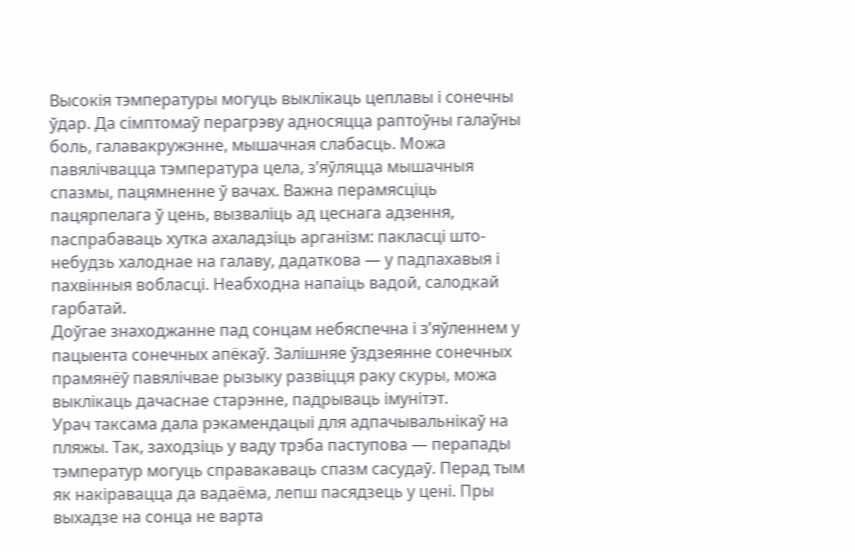Высокія тэмпературы могуць выклікаць цеплавы і сонечны ўдар. Да сімптомаў перагрэву адносяцца раптоўны галаўны боль, галавакружэнне, мышачная слабасць. Можа павялічвацца тэмпература цела, з’яўляцца мышачныя спазмы, пацямненне ў вачах. Важна перамясціць пацярпелага ў цень, вызваліць ад цеснага адзення, паспрабаваць хутка ахаладзіць арганізм: пакласці што-небудзь халоднае на галаву, дадаткова — у падпахавыя і пахвінныя вобласці. Неабходна напаіць вадой, салодкай гарбатай.
Доўгае знаходжанне пад сонцам небяспечна і з’яўленнем у пацыента сонечных апёкаў. Залішняе ўздзеянне сонечных прамянёў павялічвае рызыку развіцця раку скуры, можа выклікаць дачаснае старэнне, падрываць імунітэт.
Урач таксама дала рэкамендацыі для адпачывальнікаў на пляжы. Так, заходзіць у ваду трэба паступова — перапады тэмператур могуць справакаваць спазм сасудаў. Перад тым як накіравацца да вадаёма, лепш пасядзець у цені. Пры выхадзе на сонца не варта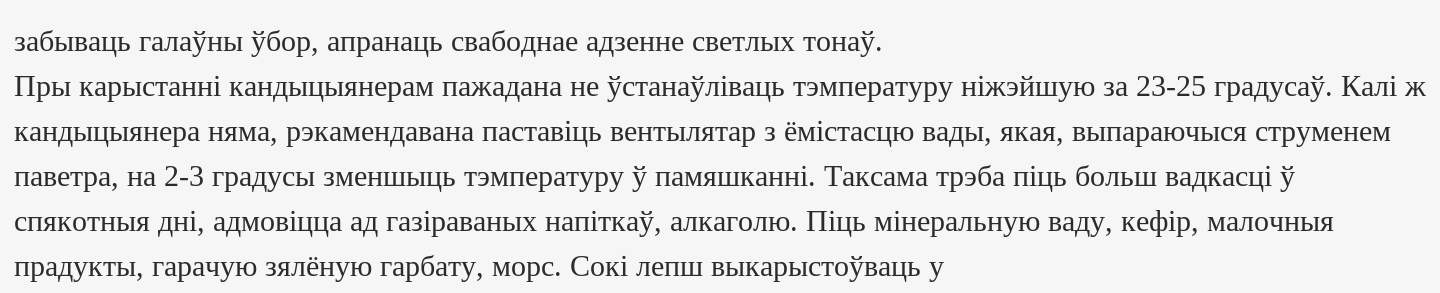забываць галаўны ўбор, апранаць свабоднае адзенне светлых тонаў.
Пры карыстанні кандыцыянерам пажадана не ўстанаўліваць тэмпературу ніжэйшую за 23-25 градусаў. Калі ж кандыцыянера няма, рэкамендавана паставіць вентылятар з ёмістасцю вады, якая, выпараючыся струменем паветра, на 2-3 градусы зменшыць тэмпературу ў памяшканні. Таксама трэба піць больш вадкасці ў спякотныя дні, адмовіцца ад газіраваных напіткаў, алкаголю. Піць мінеральную ваду, кефір, малочныя прадукты, гарачую зялёную гарбату, морс. Сокі лепш выкарыстоўваць у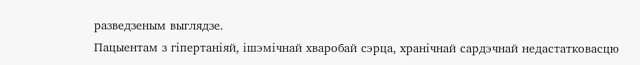разведзеным выглядзе.
Пацыентам з гіпертаніяй, ішэмічнай хваробай сэрца, хранічнай сардэчнай недастатковасцю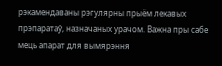рэкамендаваны рэгулярны прыём лекавых прэпаратаў, назначаных урачом. Важна пры сабе мець апарат для вымярэння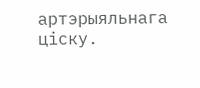артэрыяльнага ціску.